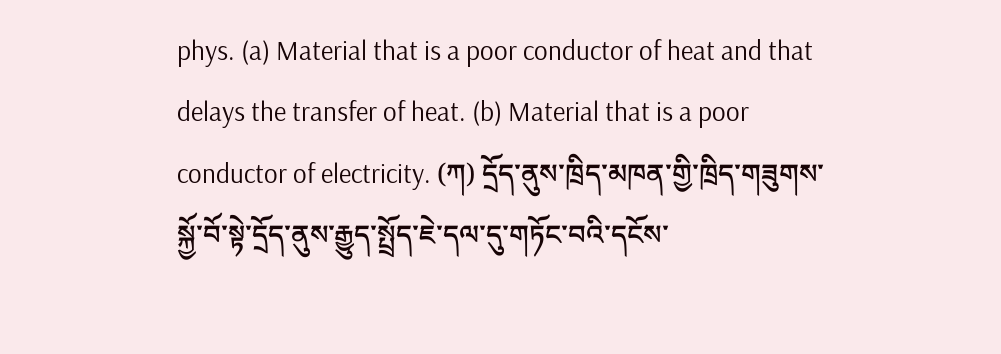phys. (a) Material that is a poor conductor of heat and that delays the transfer of heat. (b) Material that is a poor conductor of electricity. (ཀ) དྲོད་ནུས་ཁྲིད་མཁན་གྱི་ཁྲིད་གཟུགས་སྐྱོ་བོ་སྟེ་དྲོད་ནུས་རྒྱུད་སྤྲོད་ཇེ་དལ་དུ་གཏོང་བའི་དངོས་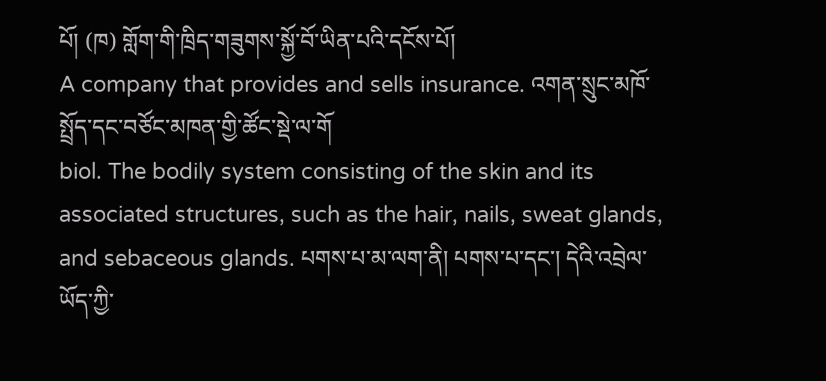པོ། (ཁ) གློག་གི་ཁྲིད་གཟུགས་སྐྱོ་བོ་ཡིན་པའི་དངོས་པོ།
A company that provides and sells insurance. འགན་སྲུང་མཁོ་སྤྲོད་དང་བཙོང་མཁན་གྱི་ཚོང་སྡེ་ལ་གོ
biol. The bodily system consisting of the skin and its associated structures, such as the hair, nails, sweat glands, and sebaceous glands. པགས་པ་མ་ལག་ནི། པགས་པ་དང་། དེའི་འབྲེལ་ཡོད་ཀྱི་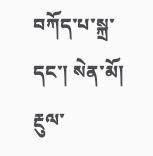བཀོད་པ་སྐྲ་དང་། སེན་མོ། རྔུལ་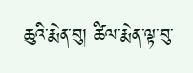ཆུའི་རྨེན་བུ། ཚིལ་རྨེན་ལྟ་བུ་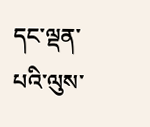དང་ལྡན་པའི་ལུས་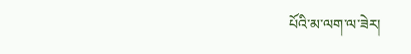པོའི་མ་ལག་ལ་ཟེར།